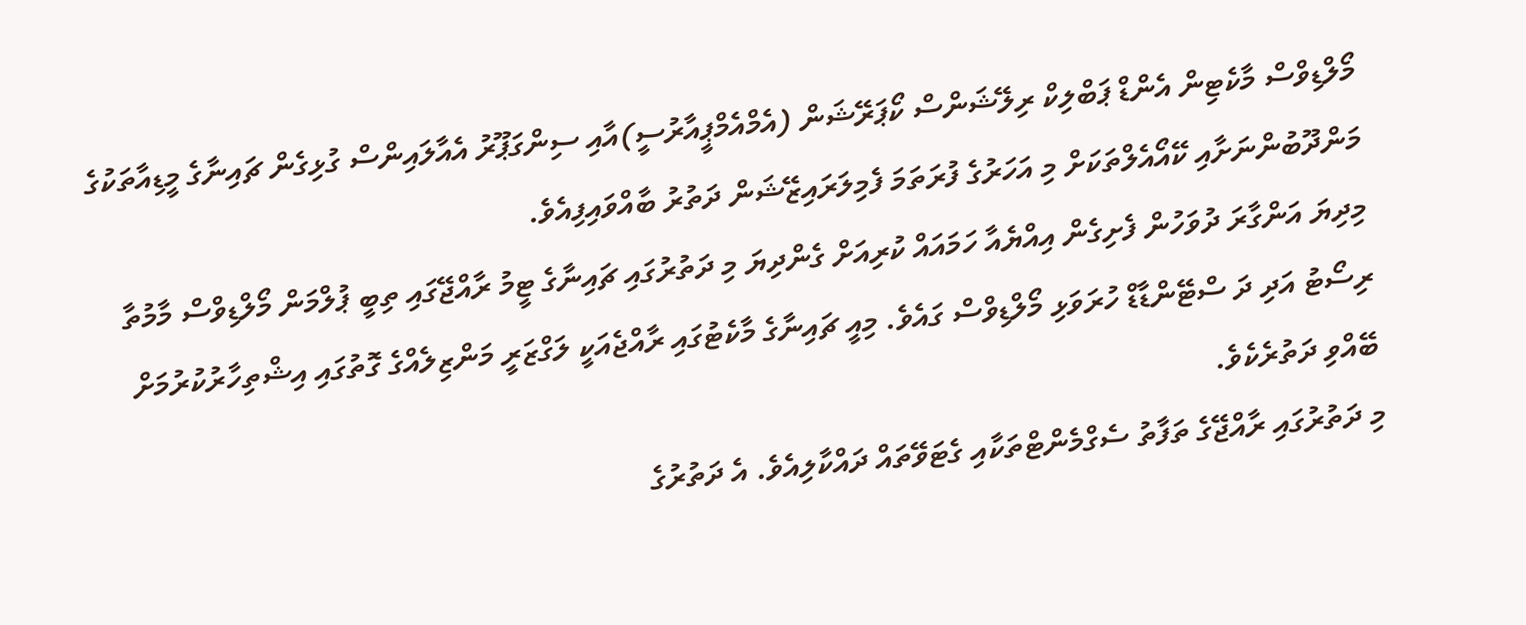މޯލްޑިވްސް މާކެޓިން އެންޑް ޕަބްލިކް ރިލޭޝަންސް ކޯޕަރޭޝަން (އެމްއެމްޕީއާރުސީ)އާއި ސިންގަޕޫރު އެއާލައިންސް ގުޅިގެން ޗައިނާގެ މީޑިއާތަކުގެ މަންދޫބުންނަށާއި ކޭއޯއެލްތަކަށް މި އަހަރުގެ ފުރަތަމަ ފެމިލަރައިޒޭޝަން ދަތުރު ބާއްވައިފިއެވެ.
މިދިޔަ އަންގާރަ ދުވަހުން ފެށިގެން އިއްޔެއާ ހަމައައް ކުރިއަށް ގެންދިޔަ މި ދަތުރުގައި ޗައިނާގެ ޓީމު ރާއްޖޭގައި ތިބީ ޕުލްމަން މޯލްޑިވްސް މާމުތާ ރިސޯޓު އަދި ދަ ސްޓޭންޑާޑް ހުރަވަޅި މޯލްޑިވްސް ގައެވެ. މިއީ ޗައިނާގެ މާކެޓުގައި ރާއްޖެއަކީ ލަގްޒަރީ މަންޒިލެއްގެ ގޮތުގައި އިޝްތިހާރުކުރުމަށް ބޭއްވި ދަތުރެކެވެ.
މި ދަތުރުގައި ރާއްޖޭގެ ތަފާތު ސެގްމެންޓްތަކާއި ގެޓަވޭތައް ދައްކާލިއެވެ. އެ ދަތުރުގެ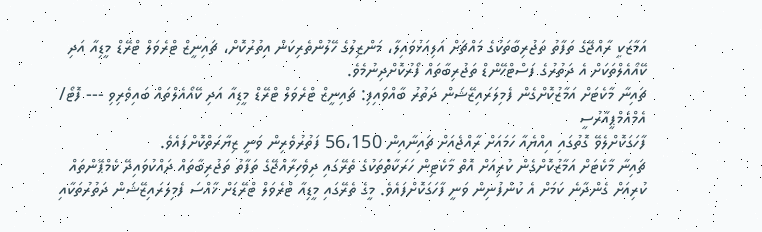އަމާޒަކީ ރާއްޖޭގެ ތަފާތު ތަޖުރިބާތަކުގެ މައްޗަށް އަލިއަޅުވައިލާ، މަންޒިލުގެ ހޭލުންތެރިކަން އިތުރުކޮށް، ޗައިނީޒް ޓްރެވަލް ޓްރޭޑް މީޑިއާ އަދި ކޭއޯއެލްތަކަށް އެ ދަތުރުގެ ފަސްޓްހޭންޑް ތަޖުރިބާތައް ފޯރުކޮށްދިނުމެވެ.
ޗައިނާ މާކެޓަށް އަމާޒުކޮށްގެން ފެމިލަރައިޒޭޝަން ދަތުރު ބާއްވައިފި: ޗައިނީޒް ޓްރެވަލް ޓްރޭޑް މީޑިއާ އަދި ކޭއޯއެލްތައް ބައިވެރިވި --- ފޮޓޯ/ އެމްއެމްޕީއާރުސީ
ފާހަގަކޮށްލެވޭ ގޮތުގައި އިއްޔެއާ ހަމައަށް ރާއްޖެއަށް ޗައިނާއިން 56،150 ފަތުރުވެރިން ވަނީ ޒިޔާރަތްކޮށްފައެވެ.
ޗައިނާ މާކެޓަށް އަމާޒުކޮށްގެން ކުރިއަށް އޮތް މާކެޓިން ހަރަކާތްތަކުގެ ތެރޭގައި ދިވެހިރާއްޖޭގެ ތަފާތު ތަޖުރިބާތައް ދައްކުވައިދޭ ކެމްޕޭންތައް ކުރިއަށް ގެންދާނެ ކަމަށް އެ ކުންފުނިން ވަނީ ފާހަގަކޮށްފައެވެ. މީގެ ތެރޭގައި މީޑިއާ ޓްރެވަލް ޓްރޭޑަށް ޚާއްސަ ފެމިލަރައިޒޭޝަން ދަތުރުތަކާއި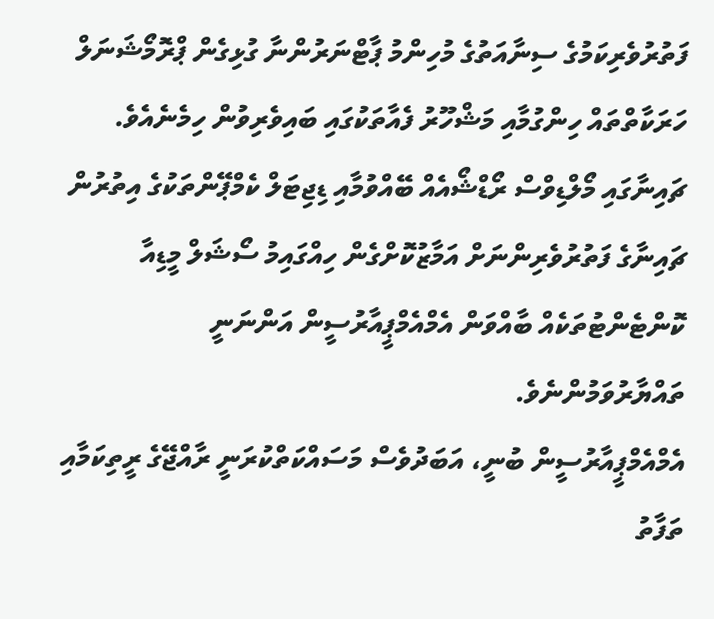ފަތުރުވެރިކަމުގެ ސިނާއަތުގެ މުހިންމު ޕާޓްނަރުންނާ ގުޅިގެން ޕްރޮމޯޝަނަލް ހަރަކާތްތައް ހިންގުމާއި މަޝްހޫރު ފެއާތަކުގައި ބައިވެރިވުން ހިމެނެއެވެ.
ޗައިނާގައި މޯލްޑިވްސް ރޯޑްޝޯއެއް ބޭއްވުމާއި ޑިޖިޓަލް ކެމްޕޭންތަކުގެ އިތުރުން ޗައިނާގެ ފަތުރުވެރިންނަށް އަމާޒުކޮށްގެން ހިއްގައިމު ސޯޝަލް މީޑިއާ ކޮންޓެންޓުތަކެއް ބާއްވަން އެމްއެމްޕީއާރުސީން އަންނަނީ ތައްޔާރުވަމުންނެވެ.
އެމްއެމްޕީއާރުސީން ބުނީ، އަބަދުވެސް މަސައްކަތްކުރަނީ ރާއްޖޭގެ ރީތިކަމާއި ތަފާތު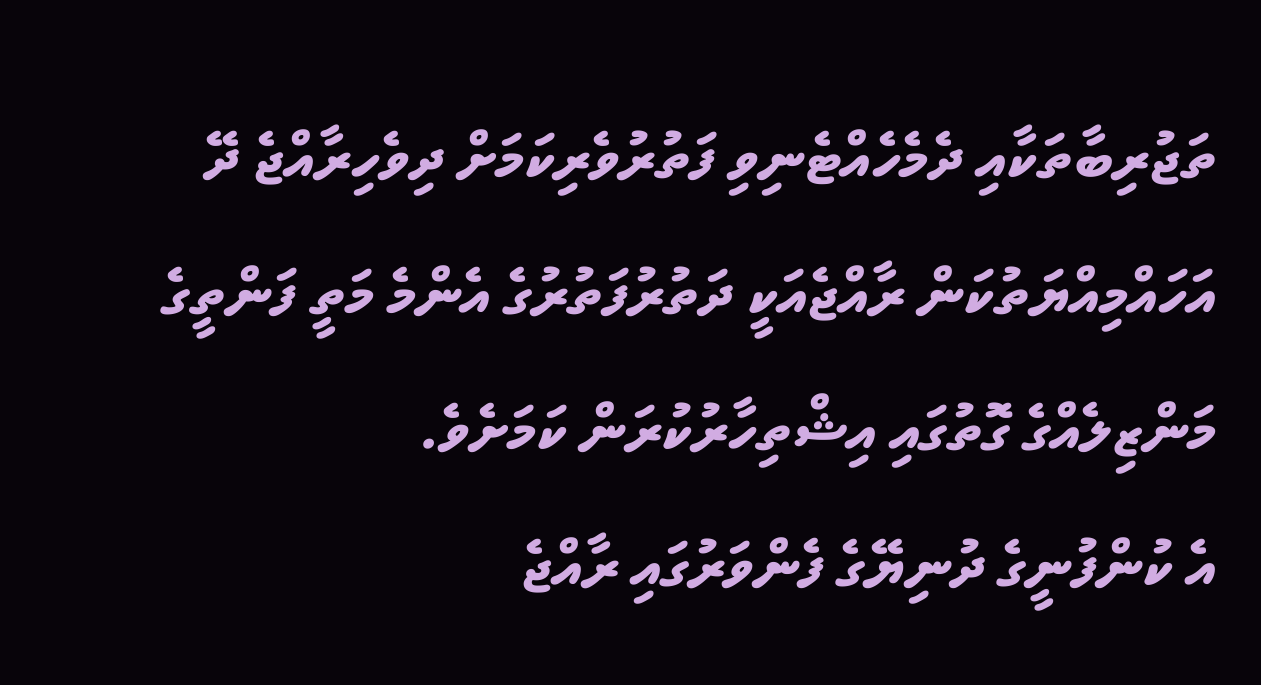ތަޖުރިބާތަކާއި ދެމެހެއްޓެނިވި ފަތުރުވެރިކަމަށް ދިވެހިރާއްޖެ ދޭ އަހައްމިއްޔަތުކަން ރާއްޖެއަކީ ދަތުރުފަތުރުގެ އެންމެ މަތީ ފަންތީގެ މަންޒިލެއްގެ ގޮތުގައި އިޝްތިހާރުކުރަން ކަމަށެވެ.
އެ ކުންފުނީގެ ދުނިޔޭގެ ފެންވަރުގައި ރާއްޖެ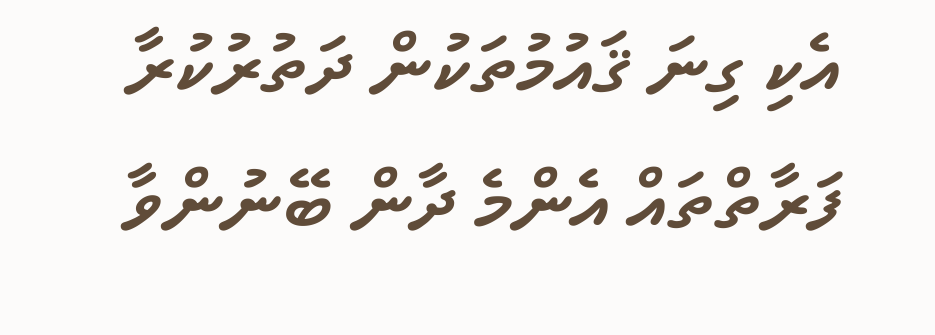އެކި ގިނަ ޤައުމުތަކުން ދަތުރުކުރާ ފަރާތްތައް އެންމެ ދާން ބޭނުންވާ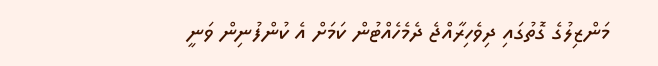މަންޒިލުގެ ގޮތުގައި ދިވެހިރާއްޖެ ދެމެހެއްޓުން ކަމަށް އެ ކުންފުނިން ވަނީ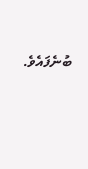ބުނެފައެވެ.